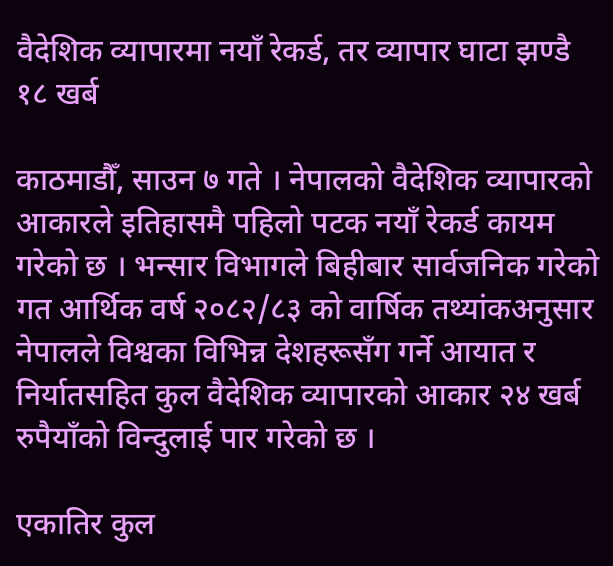वैदेशिक व्यापारमा नयाँ रेकर्ड, तर व्यापार घाटा झण्डै १८ खर्ब

काठमाडौँ, साउन ७ गते । नेपालको वैदेशिक व्यापारको आकारले इतिहासमै पहिलो पटक नयाँ रेकर्ड कायम गरेको छ । भन्सार विभागले बिहीबार सार्वजनिक गरेको गत आर्थिक वर्ष २०८२/८३ को वार्षिक तथ्यांकअनुसार नेपालले विश्वका विभिन्न देशहरूसँग गर्ने आयात र निर्यातसहित कुल वैदेशिक व्यापारको आकार २४ खर्ब रुपैयाँको विन्दुलाई पार गरेको छ ।

एकातिर कुल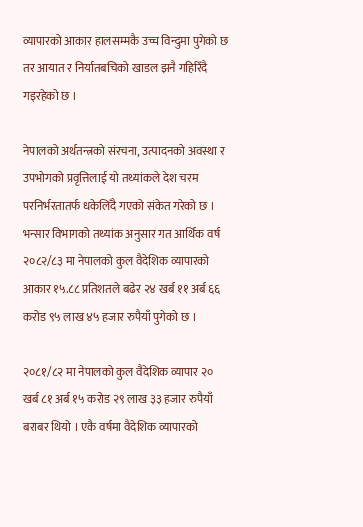व्यापारको आकार हालसम्मकै उच्च विन्दुमा पुगेको छ तर आयात र निर्यातबचिको खाडल झनै गहिरिँदै गइरहेको छ ।

नेपालको अर्थतन्त्रको संरचना, उत्पादनको अवस्था र उपभोगको प्रवृत्तिलाई यो तथ्यांकले देश चरम परनिर्भरतातर्फ धकेलिँदै गएको संकेत गरेको छ । भन्सार विभागको तथ्यांक अनुसार गत आर्थिक वर्ष २०८२/८३ मा नेपालको कुल वैदेशिक व्यापारको आकार १५.८८ प्रतिशतले बढेर २४ खर्ब ११ अर्ब ६६ करोड ९५ लाख ४५ हजार रुपैयाँ पुगेको छ ।

२०८१/८२ मा नेपालको कुल वैदेशिक व्यापार २० खर्ब ८१ अर्ब १५ करोड २९ लाख ३३ हजार रुपैयाँ बराबर थियो । एकै वर्षमा वैदेशिक व्यापारको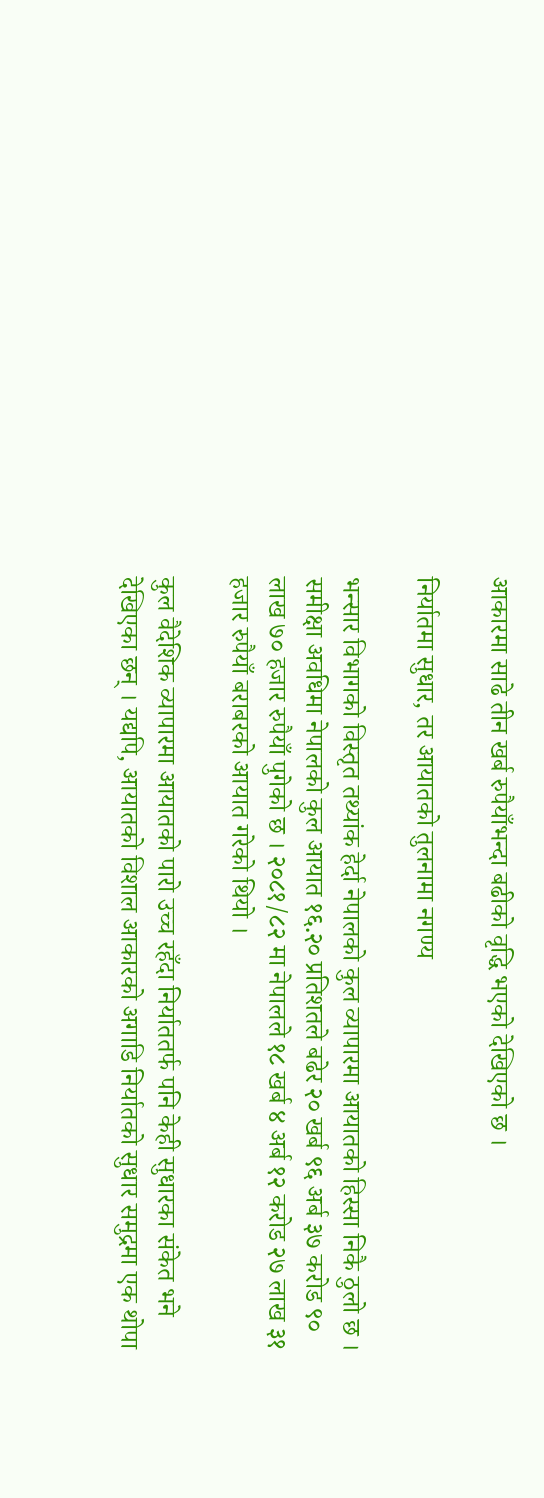आकारमा साढे तीन खर्ब रुपैयाँभन्दा बढीको वृद्धि भएको देखिएको छ ।

निर्यातमा सुधार, तर आयातको तुलनामा नगण्य

भन्सार विभागको विस्तृत तथ्यांक हेर्दा नेपालको कुल व्यापारमा आयातको हिस्सा निकै ठुलो छ । समीक्षा अवधिमा नेपालको कुल आयात १६.२० प्रतिशतले बढेर २० खर्ब ९६ अर्ब ३७ करोड ९० लाख ७० हजार रुपैयाँ पुगेको छ । २०८१/८२ मा नेपालले १८ खर्ब ४ अर्ब १२ करोड २७ लाख ३१ हजार रुपैयाँ बराबरको आयात गरेको थियो ।

कुल वैदेशिक व्यापारमा आयातको पारो उच्च रहँदा निर्याततर्फ पनि केही सुधारका संकेत भने देखिएका छन् । यद्यपि, आयातको विशाल आकारको अगाडि निर्यातको सुधार समुद्रमा एक थोपा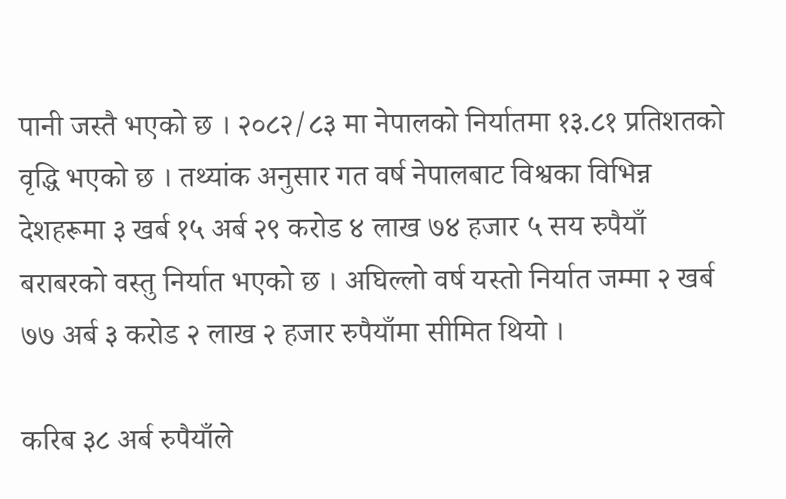पानी जस्तै भएको छ । २०८२/८३ मा नेपालको निर्यातमा १३.८१ प्रतिशतको वृद्धि भएको छ । तथ्यांक अनुसार गत वर्ष नेपालबाट विश्वका विभिन्न देशहरूमा ३ खर्ब १५ अर्ब २९ करोड ४ लाख ७४ हजार ५ सय रुपैयाँ बराबरको वस्तु निर्यात भएको छ । अघिल्लो वर्ष यस्तो निर्यात जम्मा २ खर्ब ७७ अर्ब ३ करोड २ लाख २ हजार रुपैयाँमा सीमित थियो ।

करिब ३८ अर्ब रुपैयाँले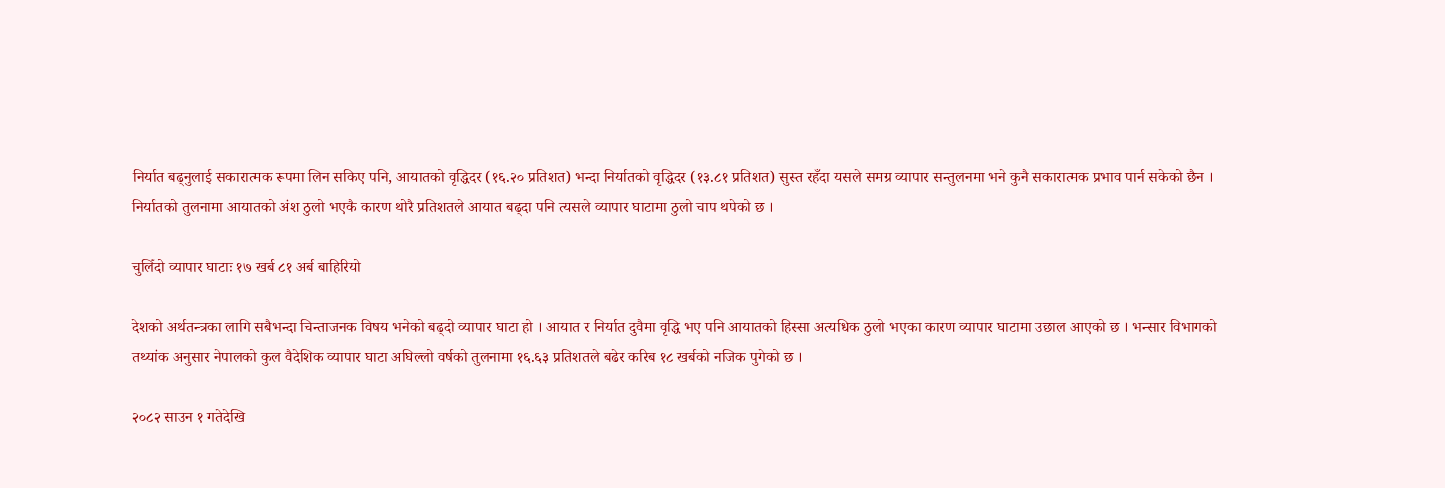निर्यात बढ्नुलाई सकारात्मक रूपमा लिन सकिए पनि, आयातको वृद्धिदर (१६.२० प्रतिशत) भन्दा निर्यातको वृद्धिदर (१३.८१ प्रतिशत) सुस्त रहँदा यसले समग्र व्यापार सन्तुलनमा भने कुनै सकारात्मक प्रभाव पार्न सकेको छैन । निर्यातको तुलनामा आयातको अंश ठुलो भएकै कारण थोरै प्रतिशतले आयात बढ्दा पनि त्यसले व्यापार घाटामा ठुलो चाप थपेको छ ।

चुलिँदो व्यापार घाटाः १७ खर्ब ८१ अर्ब बाहिरियो

देशको अर्थतन्त्रका लागि सबैभन्दा चिन्ताजनक विषय भनेको बढ्दो व्यापार घाटा हो । आयात र निर्यात दुवैमा वृद्धि भए पनि आयातको हिस्सा अत्यधिक ठुलो भएका कारण व्यापार घाटामा उछाल आएको छ । भन्सार विभागको तथ्यांक अनुसार नेपालको कुल वैदेशिक व्यापार घाटा अघिल्लो वर्षको तुलनामा १६.६३ प्रतिशतले बढेर करिब १८ खर्बको नजिक पुगेको छ ।

२०८२ साउन १ गतेदेखि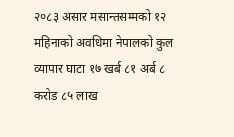२०८३ असार मसान्तसम्मको १२ महिनाको अवधिमा नेपालको कुल व्यापार घाटा १७ खर्ब ८१ अर्ब ८ करोड ८५ लाख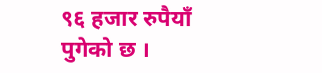९६ हजार रुपैयाँ पुगेको छ ।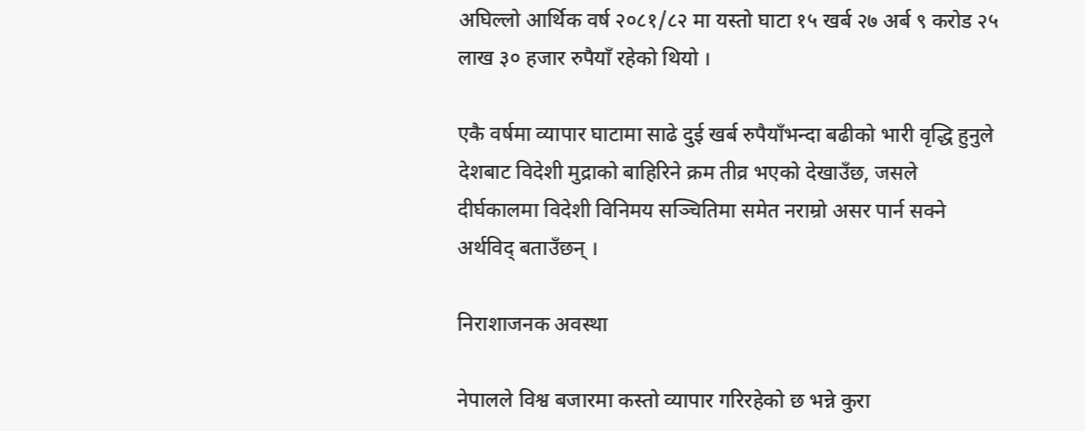अघिल्लो आर्थिक वर्ष २०८१/८२ मा यस्तो घाटा १५ खर्ब २७ अर्ब ९ करोड २५ लाख ३० हजार रुपैयाँ रहेको थियो ।

एकै वर्षमा व्यापार घाटामा साढे दुई खर्ब रुपैयाँभन्दा बढीको भारी वृद्धि हुनुले देशबाट विदेशी मुद्राको बाहिरिने क्रम तीव्र भएको देखाउँछ, जसले दीर्घकालमा विदेशी विनिमय सञ्चितिमा समेत नराम्रो असर पार्न सक्ने अर्थविद् बताउँछन् ।

निराशाजनक अवस्था

नेपालले विश्व बजारमा कस्तो व्यापार गरिरहेको छ भन्ने कुरा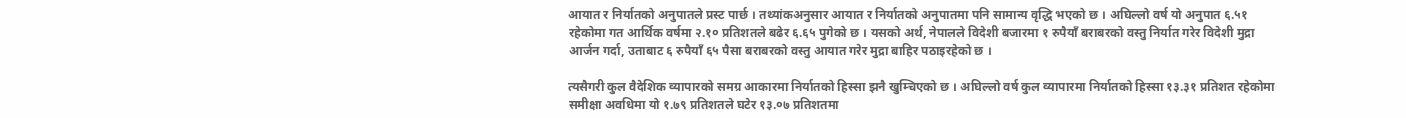आयात र निर्यातको अनुपातले प्रस्ट पार्छ । तथ्यांकअनुसार आयात र निर्यातको अनुपातमा पनि सामान्य वृद्धि भएको छ । अघिल्लो वर्ष यो अनुपात ६.५१ रहेकोमा गत आर्थिक वर्षमा २.१० प्रतिशतले बढेर ६.६५ पुगेको छ । यसको अर्थ, नेपालले विदेशी बजारमा १ रुपैयाँ बराबरको वस्तु निर्यात गरेर विदेशी मुद्रा आर्जन गर्दा, उताबाट ६ रुपैयाँ ६५ पैसा बराबरको वस्तु आयात गरेर मुद्रा बाहिर पठाइरहेको छ ।

त्यसैगरी कुल वैदेशिक व्यापारको समग्र आकारमा निर्यातको हिस्सा झनै खुम्चिएको छ । अघिल्लो वर्ष कुल व्यापारमा निर्यातको हिस्सा १३.३१ प्रतिशत रहेकोमा समीक्षा अवधिमा यो १.७९ प्रतिशतले घटेर १३.०७ प्रतिशतमा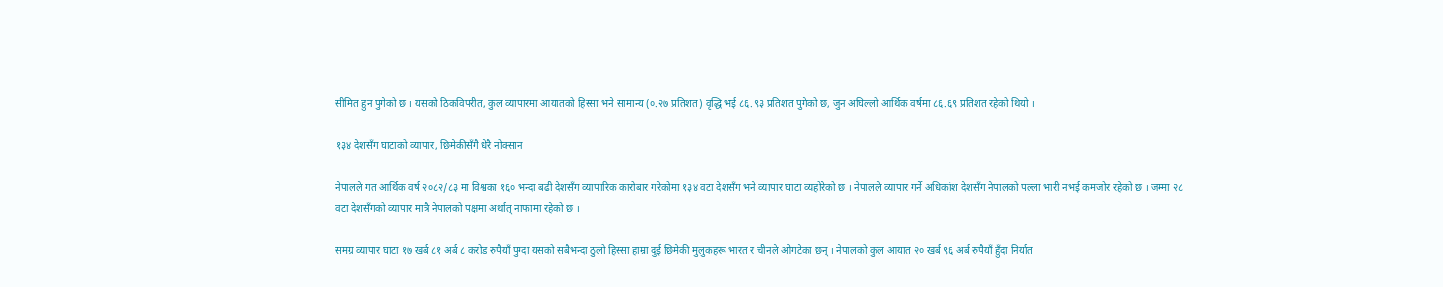सीमित हुन पुगेको छ । यसको ठिकविपरीत, कुल व्यापारमा आयातको हिस्सा भने सामान्य (०.२७ प्रतिशत) वृद्धि भई ८६.९३ प्रतिशत पुगेको छ, जुन अघिल्लो आर्थिक वर्षमा ८६.६९ प्रतिशत रहेको थियो ।

१३४ देशसँग घाटाको व्यापार, छिमेकीसँगै धेरै नोक्सान

नेपालले गत आर्थिक वर्ष २०८२/८३ मा विश्वका १६० भन्दा बढी देशसँग व्यापारिक कारोबार गरेकोमा १३४ वटा देशसँग भने व्यापार घाटा व्यहोरेको छ । नेपालले व्यापार गर्ने अधिकांश देशसँग नेपालको पल्ला भारी नभई कमजोर रहेको छ । जम्मा २८ वटा देशसँगको व्यापार मात्रै नेपालको पक्षमा अर्थात् नाफामा रहेको छ ।

समग्र व्यापार घाटा १७ खर्ब ८१ अर्ब ८ करोड रुपैयाँ पुग्दा यसको सबैभन्दा ठुलो हिस्सा हाम्रा दुई छिमेकी मुलुकहरू भारत र चीनले ओगटेका छन् । नेपालको कुल आयात २० खर्ब ९६ अर्ब रुपैयाँ हुँदा निर्यात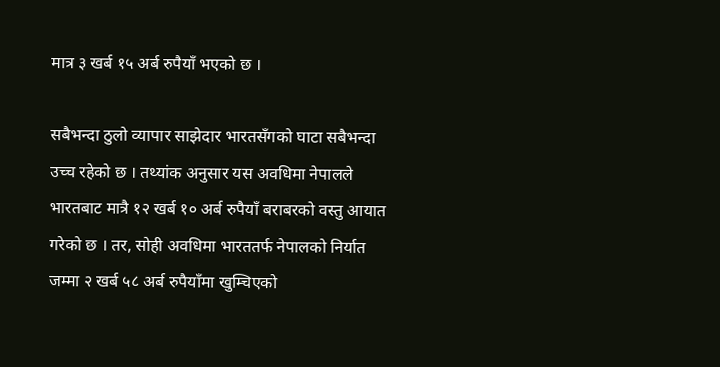मात्र ३ खर्ब १५ अर्ब रुपैयाँ भएको छ ।

सबैभन्दा ठुलो व्यापार साझेदार भारतसँगको घाटा सबैभन्दा उच्च रहेको छ । तथ्यांक अनुसार यस अवधिमा नेपालले भारतबाट मात्रै १२ खर्ब १० अर्ब रुपैयाँ बराबरको वस्तु आयात गरेको छ । तर, सोही अवधिमा भारततर्फ नेपालको निर्यात जम्मा २ खर्ब ५८ अर्ब रुपैयाँमा खुम्चिएको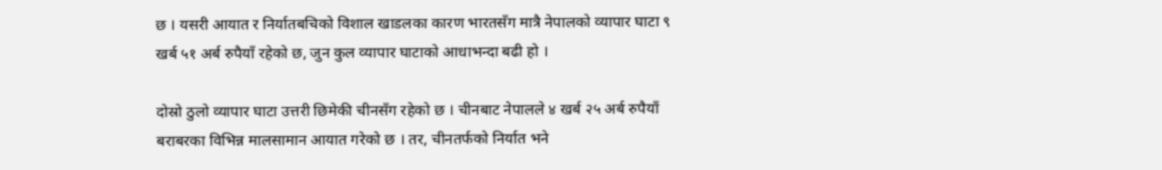छ । यसरी आयात र निर्यातबचिको विशाल खाडलका कारण भारतसँग मात्रै नेपालको व्यापार घाटा ९ खर्ब ५१ अर्ब रुपैयाँ रहेको छ, जुन कुल व्यापार घाटाको आधाभन्दा बढी हो ।

दोस्रो ठुलो व्यापार घाटा उत्तरी छिमेकी चीनसँग रहेको छ । चीनबाट नेपालले ४ खर्ब २५ अर्ब रुपैयाँ बराबरका विभिन्न मालसामान आयात गरेको छ । तर, चीनतर्फको निर्यात भने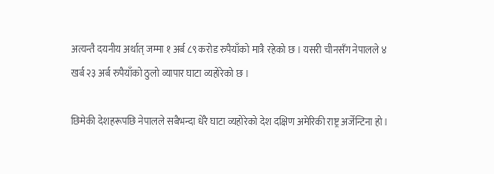अत्यन्तै दयनीय अर्थात् जम्मा १ अर्ब ८९ करोड रुपैयाँको मात्रै रहेको छ । यसरी चीनसँग नेपालले ४ खर्ब २३ अर्ब रुपैयाँको ठुलो व्यापार घाटा व्यहोरेको छ ।

छिमेकी देशहरूपछि नेपालले सबैभन्दा धेरै घाटा व्यहोरेको देश दक्षिण अमेरिकी राष्ट्र अर्जेन्टिना हो ।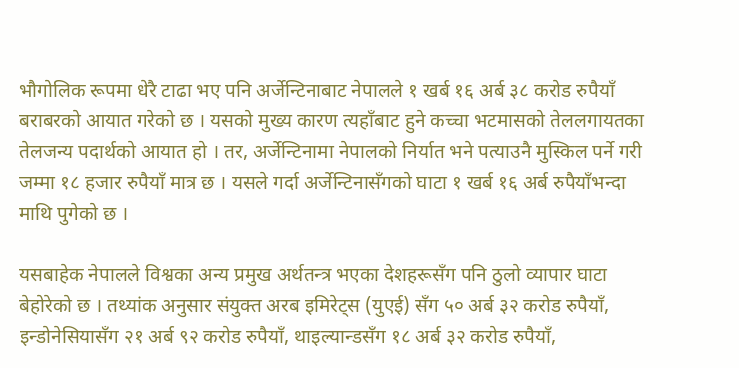भौगोलिक रूपमा धेरै टाढा भए पनि अर्जेन्टिनाबाट नेपालले १ खर्ब १६ अर्ब ३८ करोड रुपैयाँ बराबरको आयात गरेको छ । यसको मुख्य कारण त्यहाँबाट हुने कच्चा भटमासको तेललगायतका तेलजन्य पदार्थको आयात हो । तर, अर्जेन्टिनामा नेपालको निर्यात भने पत्याउनै मुस्किल पर्ने गरी जम्मा १८ हजार रुपैयाँ मात्र छ । यसले गर्दा अर्जेन्टिनासँगको घाटा १ खर्ब १६ अर्ब रुपैयाँभन्दा माथि पुगेको छ ।

यसबाहेक नेपालले विश्वका अन्य प्रमुख अर्थतन्त्र भएका देशहरूसँग पनि ठुलो व्यापार घाटा बेहोरेको छ । तथ्यांक अनुसार संयुक्त अरब इमिरेट्स (युएई) सँग ५० अर्ब ३२ करोड रुपैयाँ, इन्डोनेसियासँग २१ अर्ब ९२ करोड रुपैयाँ, थाइल्यान्डसँग १८ अर्ब ३२ करोड रुपैयाँ,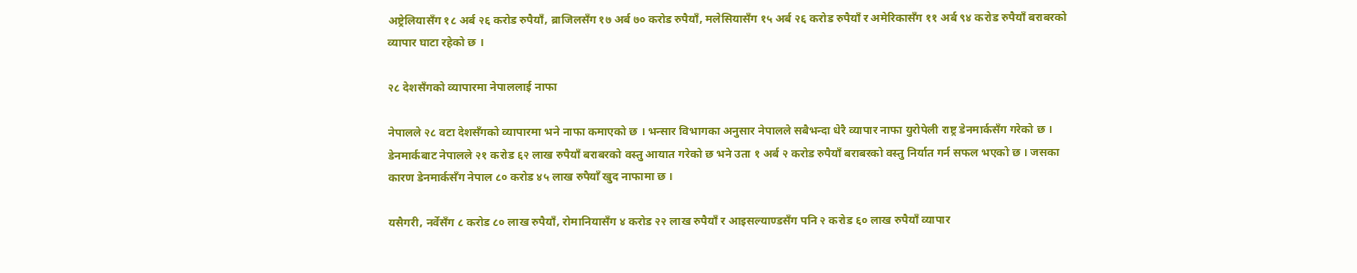अष्ट्रेलियासँग १८ अर्ब २६ करोड रुपैयाँ, ब्राजिलसँग १७ अर्ब ७० करोड रुपैयाँ, मलेसियासँग १५ अर्ब २६ करोड रुपैयाँ र अमेरिकासँग ११ अर्ब ९४ करोड रुपैयाँ बराबरको व्यापार घाटा रहेको छ ।

२८ देशसँगको व्यापारमा नेपाललाई नाफा

नेपालले २८ वटा देशसँगको व्यापारमा भने नाफा कमाएको छ । भन्सार विभागका अनुसार नेपालले सबैभन्दा धेरै व्यापार नाफा युरोपेली राष्ट्र डेनमार्कसँग गरेको छ । डेनमार्कबाट नेपालले २१ करोड ६२ लाख रुपैयाँ बराबरको वस्तु आयात गरेको छ भने उता १ अर्ब २ करोड रुपैयाँ बराबरको वस्तु निर्यात गर्न सफल भएको छ । जसका कारण डेनमार्कसँग नेपाल ८० करोड ४५ लाख रुपैयाँ खुद नाफामा छ ।

यसैगरी, नर्वेसँग ८ करोड ८० लाख रुपैयाँ, रोमानियासँग ४ करोड २२ लाख रुपैयाँ र आइसल्याण्डसँग पनि २ करोड ६० लाख रुपैयाँ व्यापार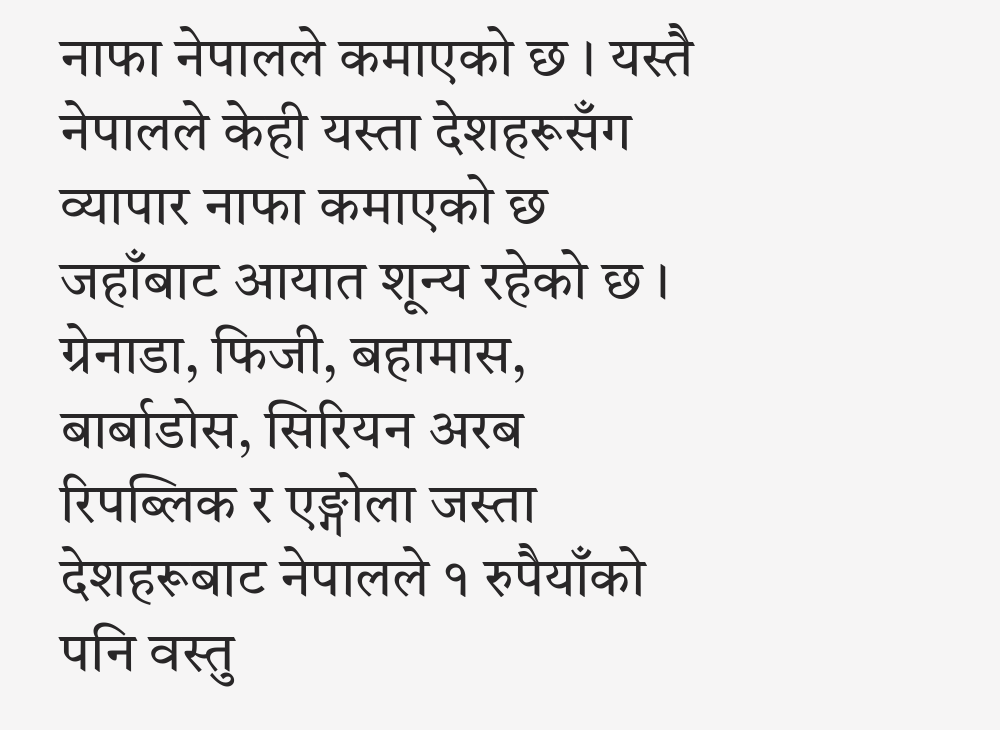नाफा नेपालले कमाएको छ । यस्तै नेपालले केही यस्ता देशहरूसँग व्यापार नाफा कमाएको छ जहाँबाट आयात शून्य रहेको छ । ग्रेनाडा, फिजी, बहामास, बार्बाडोस, सिरियन अरब रिपब्लिक र एङ्गोला जस्ता देशहरूबाट नेपालले १ रुपैयाँको पनि वस्तु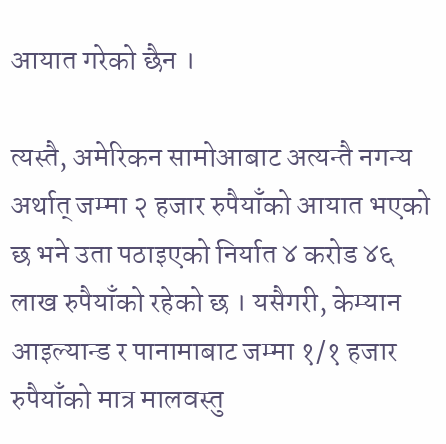आयात गरेको छैन ।

त्यस्तै, अमेरिकन सामोआबाट अत्यन्तै नगन्य अर्थात् जम्मा २ हजार रुपैयाँको आयात भएको छ भने उता पठाइएको निर्यात ४ करोड ४६ लाख रुपैयाँको रहेको छ । यसैगरी, केम्यान आइल्यान्ड र पानामाबाट जम्मा १/१ हजार रुपैयाँको मात्र मालवस्तु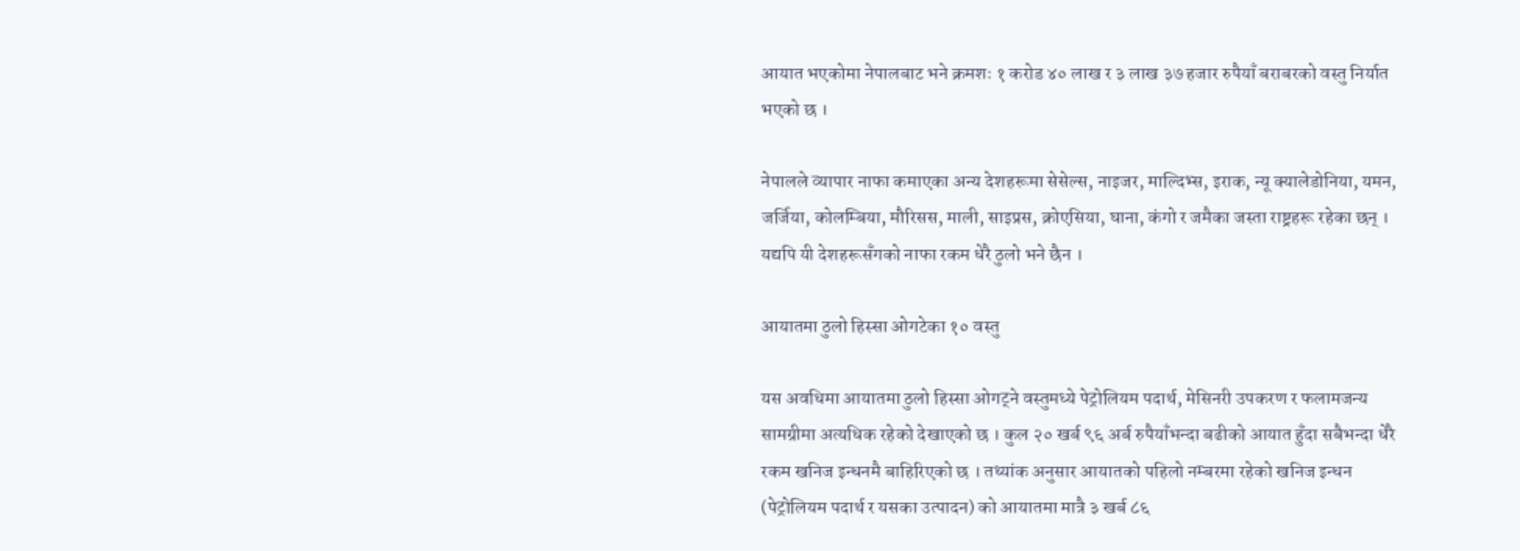आयात भएकोमा नेपालबाट भने क्रमशः १ करोड ४० लाख र ३ लाख ३७ हजार रुपैयाँ बराबरको वस्तु निर्यात भएको छ ।

नेपालले व्यापार नाफा कमाएका अन्य देशहरूमा सेसेल्स, नाइजर, माल्दिभ्स, इराक, न्यू क्यालेडोनिया, यमन, जर्जिया, कोलम्बिया, मौरिसस, माली, साइप्रस, क्रोएसिया, घाना, कंगो र जमैका जस्ता राष्ट्रहरू रहेका छन् । यद्यपि यी देशहरूसँगको नाफा रकम धेरै ठुलो भने छैन ।

आयातमा ठुलो हिस्सा ओगटेका १० वस्तु

यस अवधिमा आयातमा ठुलो हिस्सा ओगट्ने वस्तुमध्ये पेट्रोलियम पदार्थ, मेसिनरी उपकरण र फलामजन्य सामग्रीमा अत्यधिक रहेको देखाएको छ । कुल २० खर्ब ९६ अर्ब रुपैयाँभन्दा बढीको आयात हुँदा सबैभन्दा धेरै रकम खनिज इन्धनमै बाहिरिएको छ । तथ्यांक अनुसार आयातको पहिलो नम्बरमा रहेको खनिज इन्धन (पेट्रोलियम पदार्थ र यसका उत्पादन) को आयातमा मात्रै ३ खर्ब ८६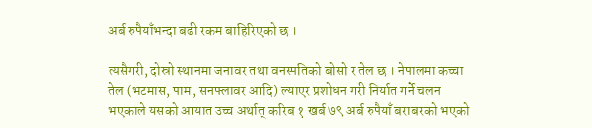अर्ब रुपैयाँभन्दा बढी रकम बाहिरिएको छ ।

त्यसैगरी, दोस्रो स्थानमा जनावर तथा वनस्पतिको बोसो र तेल छ । नेपालमा कच्चा तेल (भटमास, पाम, सनफ्लावर आदि) ल्याएर प्रशोधन गरी निर्यात गर्ने चलन भएकाले यसको आयात उच्च अर्थात् करिब १ खर्ब ७९ अर्ब रुपैयाँ बराबरको भएको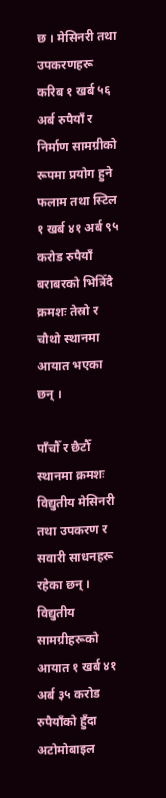छ । मेसिनरी तथा उपकरणहरू करिब १ खर्ब ५६ अर्ब रुपैयाँ र निर्माण सामग्रीको रूपमा प्रयोग हुने फलाम तथा स्टिल १ खर्ब ४१ अर्ब ९५ करोड रुपैयाँ बराबरको भित्रिँदै क्रमशः तेस्रो र चौथो स्थानमा आयात भएका छन् ।

पाँचौँ र छैटौँ स्थानमा क्रमशः विद्युतीय मेसिनरी तथा उपकरण र सवारी साधनहरू रहेका छन् । विद्युतीय सामग्रीहरूको आयात १ खर्ब ४१ अर्ब ३५ करोड रुपैयाँको हुँदा अटोमोबाइल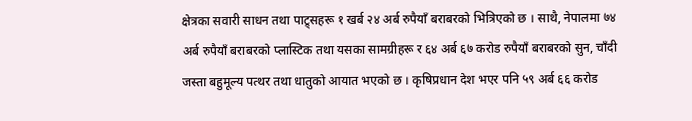क्षेत्रका सवारी साधन तथा पाट्र्सहरू १ खर्ब २४ अर्ब रुपैयाँ बराबरको भित्रिएको छ । साथै, नेपालमा ७४ अर्ब रुपैयाँ बराबरको प्लास्टिक तथा यसका सामग्रीहरू र ६४ अर्ब ६७ करोड रुपैयाँ बराबरको सुन, चाँदी जस्ता बहुमूल्य पत्थर तथा धातुको आयात भएको छ । कृषिप्रधान देश भएर पनि ५९ अर्ब ६६ करोड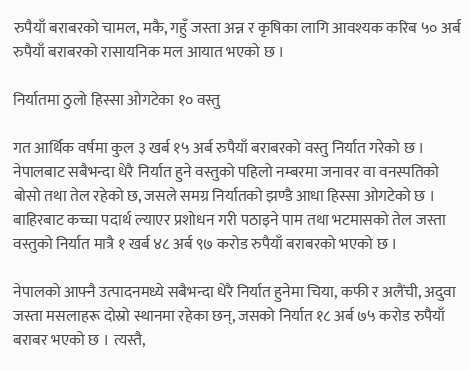रुपैयाँ बराबरको चामल, मकै, गहुँ जस्ता अन्न र कृषिका लागि आवश्यक करिब ५० अर्ब रुपैयाँ बराबरको रासायनिक मल आयात भएको छ ।

निर्यातमा ठुलो हिस्सा ओगटेका १० वस्तु

गत आर्थिक वर्षमा कुल ३ खर्ब १५ अर्ब रुपैयाँ बराबरको वस्तु निर्यात गरेको छ । नेपालबाट सबैभन्दा धेरै निर्यात हुने वस्तुको पहिलो नम्बरमा जनावर वा वनस्पतिको बोसो तथा तेल रहेको छ, जसले समग्र निर्यातको झण्डै आधा हिस्सा ओगटेको छ । बाहिरबाट कच्चा पदार्थ ल्याएर प्रशोधन गरी पठाइने पाम तथा भटमासको तेल जस्ता वस्तुको निर्यात मात्रै १ खर्ब ४८ अर्ब ९७ करोड रुपैयाँ बराबरको भएको छ ।

नेपालको आफ्नै उत्पादनमध्ये सबैभन्दा धेरै निर्यात हुनेमा चिया, कफी र अलैंची, अदुवा जस्ता मसलाहरू दोस्रो स्थानमा रहेका छन्, जसको निर्यात १८ अर्ब ७५ करोड रुपैयाँ बराबर भएको छ । त्यस्तै,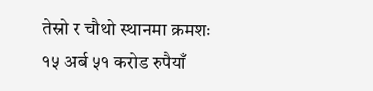तेस्रो र चौथो स्थानमा क्रमशः १५ अर्ब ५१ करोड रुपैयाँ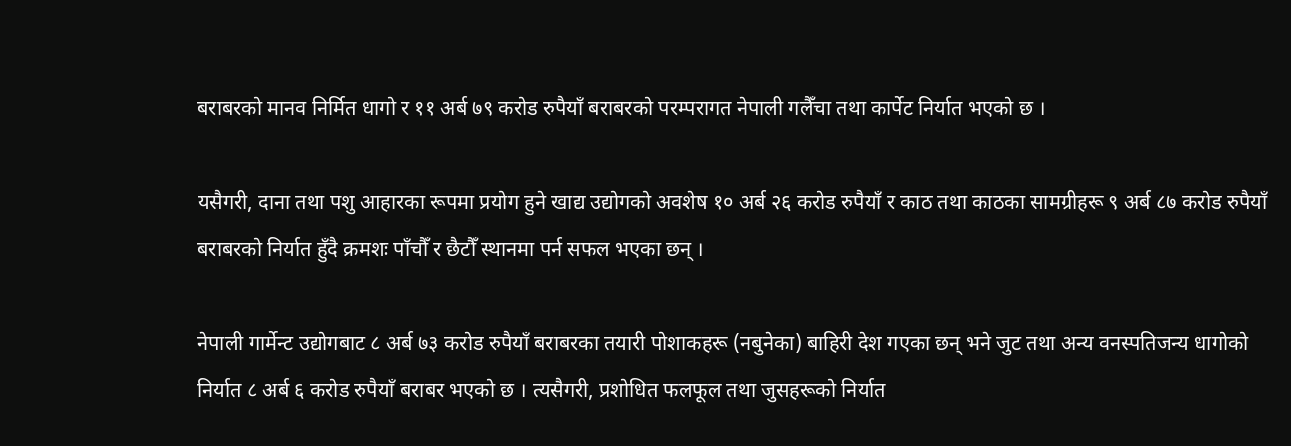बराबरको मानव निर्मित धागो र ११ अर्ब ७९ करोड रुपैयाँ बराबरको परम्परागत नेपाली गलैँचा तथा कार्पेट निर्यात भएको छ ।

यसैगरी, दाना तथा पशु आहारका रूपमा प्रयोग हुने खाद्य उद्योगको अवशेष १० अर्ब २६ करोड रुपैयाँ र काठ तथा काठका सामग्रीहरू ९ अर्ब ८७ करोड रुपैयाँ बराबरको निर्यात हुँदै क्रमशः पाँचौँ र छैटौँ स्थानमा पर्न सफल भएका छन् ।

नेपाली गार्मेन्ट उद्योगबाट ८ अर्ब ७३ करोड रुपैयाँ बराबरका तयारी पोशाकहरू (नबुनेका) बाहिरी देश गएका छन् भने जुट तथा अन्य वनस्पतिजन्य धागोको निर्यात ८ अर्ब ६ करोड रुपैयाँ बराबर भएको छ । त्यसैगरी, प्रशोधित फलफूल तथा जुसहरूको निर्यात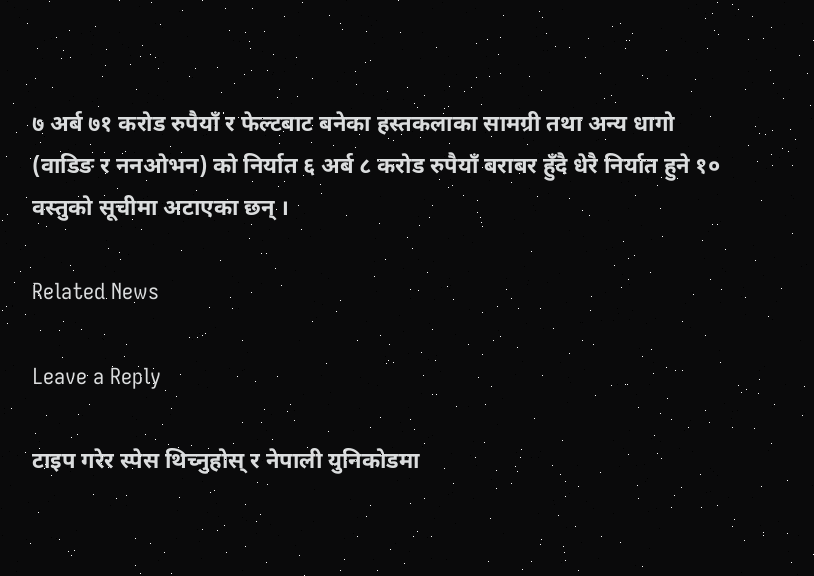७ अर्ब ७१ करोड रुपैयाँ र फेल्टबाट बनेका हस्तकलाका सामग्री तथा अन्य धागो (वाडिङ र ननओभन) को निर्यात ६ अर्ब ८ करोड रुपैयाँ बराबर हुँदै धेरै निर्यात हुने १० वस्तुको सूचीमा अटाएका छन् ।

Related News

Leave a Reply

टाइप गरेर स्पेस थिच्नुहोस् र नेपाली युनिकोडमा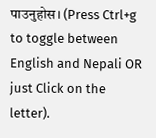पाउनुहोस। (Press Ctrl+g to toggle between English and Nepali OR just Click on the letter).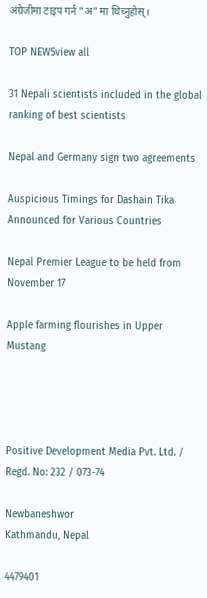अंग्रेजीमा टाइप गर्न "अ" मा थिच्नुहोस्।

TOP NEWSview all

31 Nepali scientists included in the global ranking of best scientists

Nepal and Germany sign two agreements

Auspicious Timings for Dashain Tika Announced for Various Countries

Nepal Premier League to be held from November 17

Apple farming flourishes in Upper Mustang




Positive Development Media Pvt. Ltd. / Regd. No: 232 / 073-74

Newbaneshwor
Kathmandu, Nepal

4479401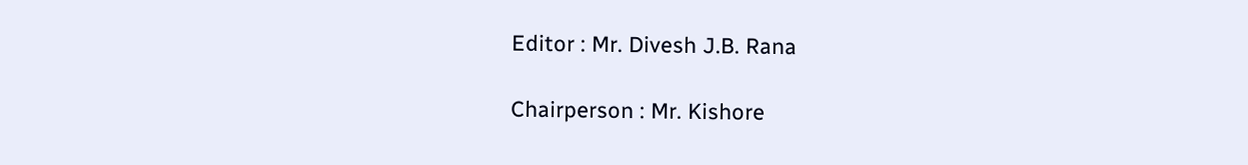Editor : Mr. Divesh J.B. Rana

Chairperson : Mr. Kishore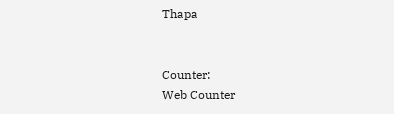Thapa


Counter:
Web Counter